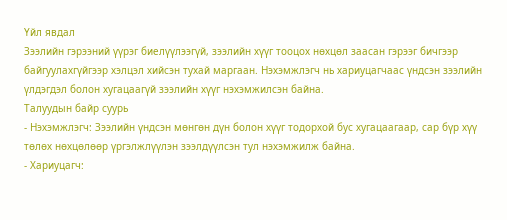Үйл явдал
Зээлийн гэрээний үүрэг биелүүлээгүй, зээлийн хүүг тооцох нөхцөл заасан гэрээг бичгээр байгуулахгүйгээр хэлцэл хийсэн тухай маргаан. Нэхэмжлэгч нь хариуцагчаас үндсэн зээлийн үлдэгдэл болон хугацаагүй зээлийн хүүг нэхэмжилсэн байна.
Талуудын байр суурь
- Нэхэмжлэгч: Зээлийн үндсэн мөнгөн дүн болон хүүг тодорхой бус хугацаагаар, сар бүр хүү төлөх нөхцөлөөр үргэлжлүүлэн зээлдүүлсэн тул нэхэмжилж байна.
- Хариуцагч: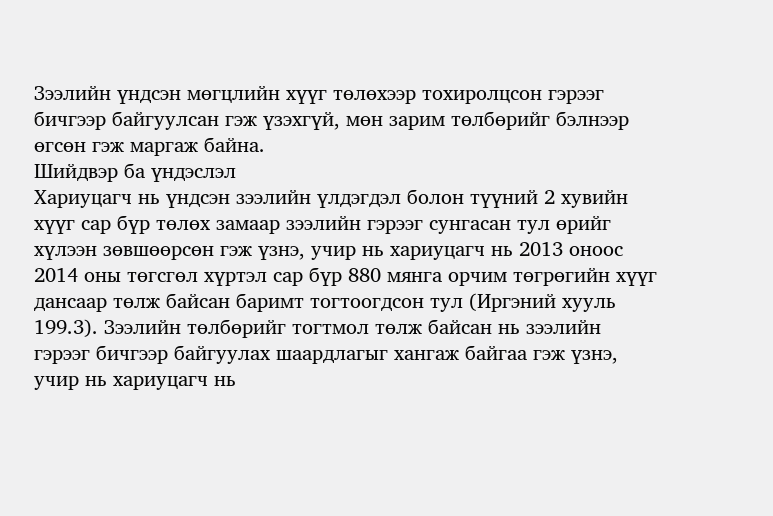Зээлийн үндсэн мөгцлийн хүүг төлөхээр тохиролцсон гэрээг бичгээр байгуулсан гэж үзэхгүй, мөн зарим төлбөрийг бэлнээр өгсөн гэж маргаж байна.
Шийдвэр ба үндэслэл
Хариуцагч нь үндсэн зээлийн үлдэгдэл болон түүний 2 хувийн хүүг сар бүр төлөх замаар зээлийн гэрээг сунгасан тул өрийг хүлээн зөвшөөрсөн гэж үзнэ, учир нь хариуцагч нь 2013 оноос 2014 оны төгсгөл хүртэл сар бүр 880 мянга орчим төгрөгийн хүүг дансаар төлж байсан баримт тогтоогдсон тул (Иргэний хууль 199.3). Зээлийн төлбөрийг тогтмол төлж байсан нь зээлийн гэрээг бичгээр байгуулах шаардлагыг хангаж байгаа гэж үзнэ, учир нь хариуцагч нь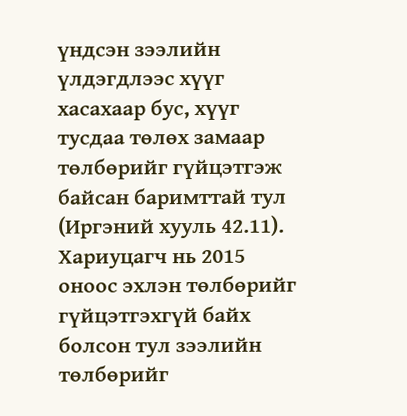үндсэн зээлийн үлдэгдлээс хүүг хасахаар бус, хүүг тусдаа төлөх замаар төлбөрийг гүйцэтгэж байсан баримттай тул (Иргэний хууль 42.11). Хариуцагч нь 2015 оноос эхлэн төлбөрийг гүйцэтгэхгүй байх болсон тул зээлийн төлбөрийг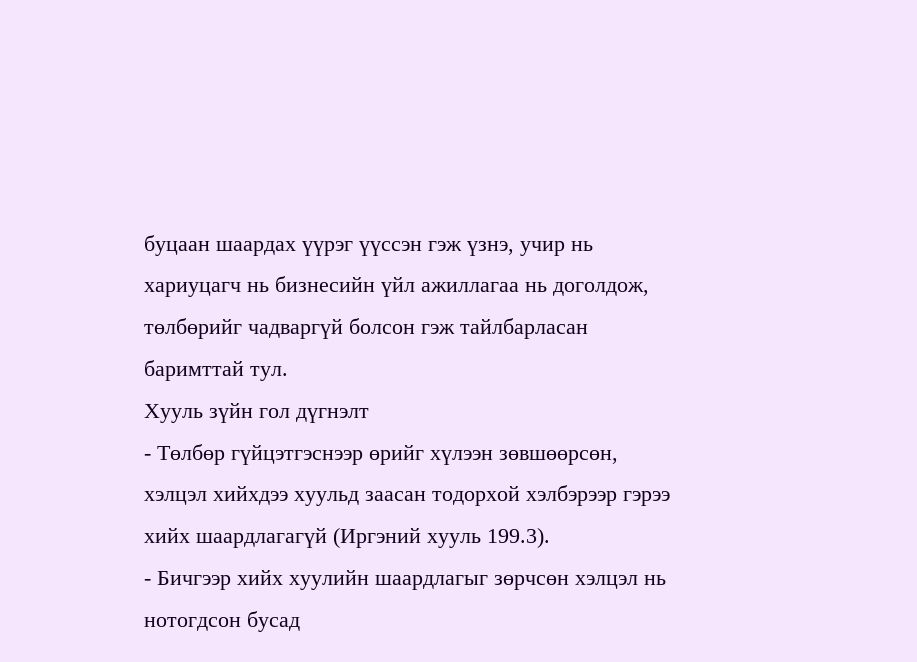буцаан шаардах үүрэг үүссэн гэж үзнэ, учир нь хариуцагч нь бизнесийн үйл ажиллагаа нь доголдож, төлбөрийг чадваргүй болсон гэж тайлбарласан баримттай тул.
Хууль зүйн гол дүгнэлт
- Төлбөр гүйцэтгэснээр өрийг хүлээн зөвшөөрсөн, хэлцэл хийхдээ хуульд заасан тодорхой хэлбэрээр гэрээ хийх шаардлагагүй (Иргэний хууль 199.3).
- Бичгээр хийх хуулийн шаардлагыг зөрчсөн хэлцэл нь нотогдсон бусад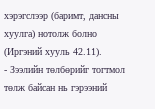хэрэгслээр (баримт, дансны хуулга) нотолж болно (Иргэний хууль 42.11).
- Зээлийн төлбөрийг тогтмол төлж байсан нь гэрээний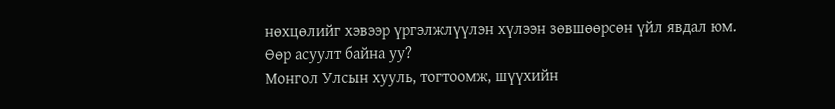нөхцөлийг хэвээр үргэлжлүүлэн хүлээн зөвшөөрсөн үйл явдал юм.
Өөр асуулт байна уу?
Монгол Улсын хууль, тогтоомж, шүүхийн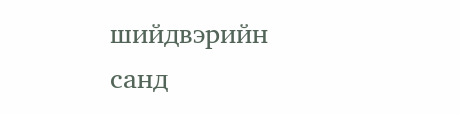шийдвэрийн санд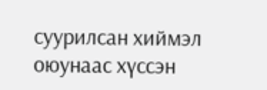суурилсан хиймэл оюунаас хүссэн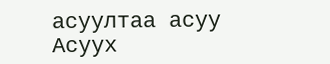асуултаа асуу
Асуух